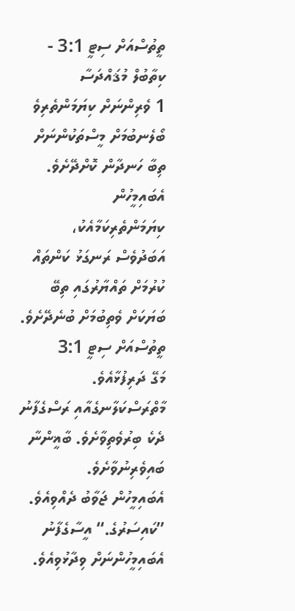ތީތުސްއަށް ސިޓީ 3:1 - ކިތާބުލް މުޤައްދަސާ
1 ވެރިންނަށް ކިޔަމަންތެރިވެ ބޯލެނބުމަށް މީސްތަކުންނަށް ތިބާ ހަނދާން ކޮށްދޭށެވެ. އެބައިމީހުން ކިޔަމަންތެރިކަމާއެކު، އަބަދުވެސް ރަނގަޅު ކަންތައް ކުރުމަށް ތައްޔާރުގައި ތިބޭ ބަޔަކަށް ވެތިބުމަށް ބުނެދޭށެވެ.
ތީތުސްއަށް ސިޓީ 3:1
މަގޭ ދަރިފުޅާއެވެ. މާތްރަސްކަލާނގެއާއި ރަސްގެފާނު ދެކެ ބިރުވެތިވާށެވެ. ބާޣީންނާ ބައިވެރިނުވާށެވެ.
އެބައިމީހުން ޖަވާބު ދެއްވިއެވެ. ”ކައިސަރުގެ.“ އީސާގެފާނު އެބައިމީހުންނަށް ވިދާޅުވިއެވެ.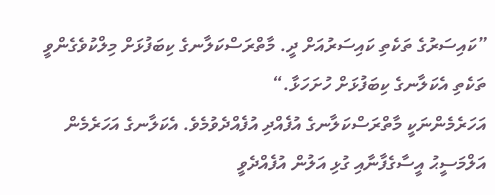”ކައިސަރުގެ ތަކެތި ކައިސަރުއަށް ދީ. މާތްރަސްކަލާނގެ ކިބަފުޅަށް މިލްކުވެގެންވީ ތަކެތި އެކަލާނގެ ކިބަފުޅަށް ހުށަހަޅާ.“
އަހަރެމެންނަކީ މާތްރަސްކަލާނގެ އުފެއްދި އުފެއްދެވުމެވެ. އެކަލާނގެ އަހަރެމެން އަލްމަސީޙު އީސާގެފާނާއި ގުޅި އަލުން އުފެއްދެވީ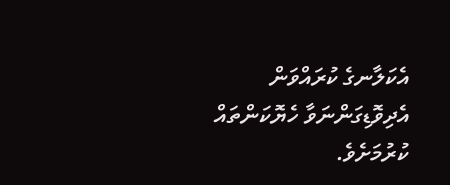އެކަލާނގެ ކުރައްވަން އެދިވޮޑިގަންނަވާ ހެޔޮކަންތައް ކުރުމަށެވެ.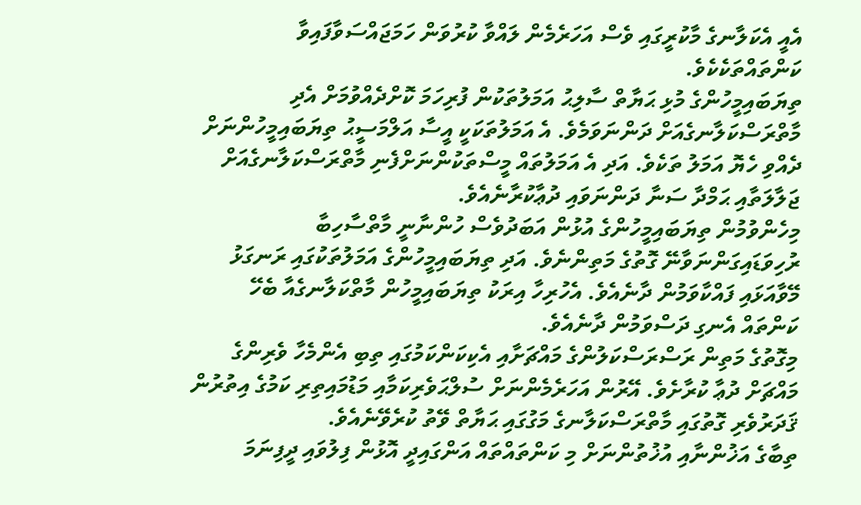އެއީ އެކަލާނގެ މާކުރީގައި ވެސް އަހަރެމެން ލައްވާ ކުރުވަން ހަމަޖައްސަވާފައިވާ ކަންތައްތަކެކެވެ.
ތިޔަބައިމީހުންގެ މުޅި ޙަޔާތް ސާލިޙު އަމަލުތަކުން ފުރިހަމަ ކޮށްދެއްވުމަށް އެދި މާތްރަސްކަލާނގެއަށް ދަންނަވަމެވެ. އެ އަމަލުތަކަކީ އީސާ އަލްމަސީޙު ތިޔަބައިމީހުންނަށް ދެއްވި ހެޔޮ އަމަލު ތަކެވެ. އަދި އެ އަމަލުތައް މީސްތަކުންނަށްފެނި މާތްރަސްކަލާނގެއަށް ޖަލާލަތާއި ޙަމްދާ ސަނާ ދަންނަވައި ދުޢާކުރާނެއެވެ.
މިހެންވުމުން ތިޔަބައިމީހުންގެ އުޅުން އަބަދުވެސް ހުންނާނީ މާތްސާހިބާ ރުހިވަޑައިގަންނަވާނޭ ގޮތުގެ މަތިންނެވެ. އަދި ތިޔަބައިމީހުންގެ އަމަލުތަކުގައި ރަނގަޅު މޭވާއަޅައި ފައްކާވަމުން ދާނެއެވެ. އެހުރިހާ އިރަކު ތިޔަބައިމީހުން މާތްކަލާނގެއާ ބެހޭ ކަންތައް އެނގި ދަސްވަމުން ދާނެއެވެ.
މިގޮތުގެ މަތިން ރަސްރަސްކަލުންގެ މައްޗަށާއި އެކިކަންކަމުގައި ތިބި އެންމެހާ ވެރިންގެ މައްޗަށް ދުޢާ ކުރާށެވެ. އޭރުން އަހަރެމެންނަށް ސުލްޙަވެރިކަމާއި މަޑުމައިތިރި ކަމުގެ އިތުރުން ޤަދަރުވެރި ގޮތުގައި މާތްރަސްކަލާނގެ މަގުގައި ޙަޔާތް ވޭތު ކުރެވޭނެއެވެ.
ތިބާގެ އަޚުންނާއި އުޚުތުންނަށް މި ކަންތައްތައް އަންގައިދީ އޮޅުން ފިލުވައި ދީފިނަމަ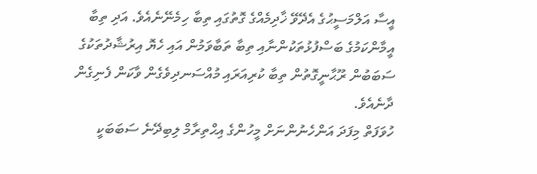އީސާ އަލްމަސީޙުގެ އެދޭވޭ ޚާދިމެއްގެ ގޮތުގައި ތިބާ ހިމެނޭނެއެވެ. އަދި ތިބާ އީމާންކަމުގެ ބަސްފުޅުތަކުންނާއި ތިބާ ތަބާވަމުން އައި ހެޔޮ އިރުޝާދުތަކުގެ ސަބަބުން ރޫޙާނީގޮތުން ތިބާ ކުރިއަރައި މުއްސަނދިވެގެން ވާކަން ފެނިގެން ދާނެއެވެ.
ހުވަފަތް މިފަދަ އަންހެނުންނަށް މީހުންގެ އިޙްތިރާމް ލިބިދޭނެ ސަބަބަކީ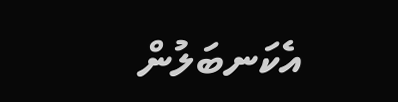އެކަނބަލުން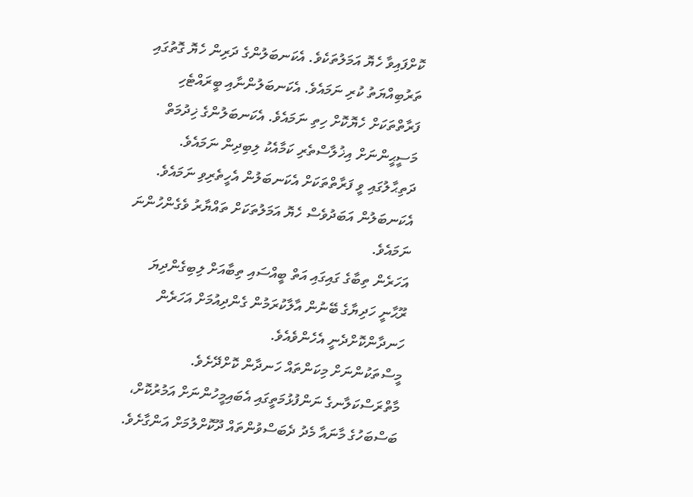ކޮށްފައިވާ ހެޔޮ އަމަލުތަކެވެ. އެކަނބަލުންގެ ދަރިން ހެޔޮ ގޮތުގައި ތަރުބިއްޔަތު ކުރި ނަމައެވެ. އެކަނބަލުންނާއި ބީރައްޓެހި ފަރާތްތަކަށް ހެޔޮކޮށް ހިތި ނަމައެވެ. އެކަނބަލުންގެ ޚިދުމަތް މަސީޙީންނަށް އިޚުލާސްތެރި ކަމާއެކު ލިބިދިން ނަމައެވެ. ދަތިޙާލުގައި ވީ ފަރާތްތަކަށް އެކަނބަލުން އެހީތެރިވި ނަމައެވެ. އެކަނބަލުން އަބަދުވެސް ހެޔޮ އަމަލުތަކަށް ތައްޔާރު ވެގެންހުންނަ ނަމައެވެ.
އަހަރެން ތިބާގެ ގައިގައި އަތް ބީއްސައި ތިބާއަށް ލިބިގެންދިޔަ ރޫޙާނީ ހަދިޔާގެ ބޭނުން އާލާކުރަމުން ގެންދިއުމަށް އަހަރެން ހަނދާންކޮށްދެނީ އެހެންވެއެވެ.
މީސްތަކުންނަށް މިކަންތައް ހަނދާން ކޮށްދޭށެވެ. މާތްރަސްކަލާނގެ ނަންފުޅުމަތީގައި އެބައިމީހުންނަށް އަމުރުކޮށް، ބަސްބަހުގެ މާނައާ މެދު ދެބަސްވުންތައް ދޫކޮށްލުމަށް އަންގާށެވެ.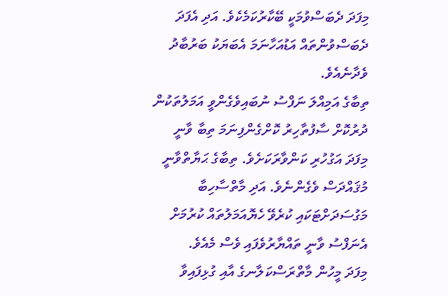މިފަދަ ދެބަސްވުމަކީ ބޭކާރުކަމެކެވެ. އަދި އެފަދަ ދެބަސްވުންތައް އަޑުއަހާނަމަ އެބަޔަކު ބަރުބާދު ވެދާނެއެވެ.
ތިބާގެ އަމިއްލަ ނަފްސު ނުބައިވެގެންވީ އަމަލުތަކުން ދުރުކޮށް ސާފުތާހިރު ކޮށްގެންފިނަމަ ތިބާ ވާނީ މިފަދަ އަގުހުރި ކަންވާރަކަށެވެ. ތިބާގެ ޙަޔާތްވާނީ މުޤައްދަސް ވެގެންނެވެ. އަދި މާތްސާހިބާ މަގުސަދަށްޓަކައި ކުރެވޭ ހެޔޮއަމަލުތައް ކުރުމަށް އެނަފްސު ވާނީ ތައްޔާރުވެފައި ވެސް މެއެވެ.
މިފަދަ މީހުން މާތްރަސްކަލާނގެ އާއި ގުޅިފައިވާ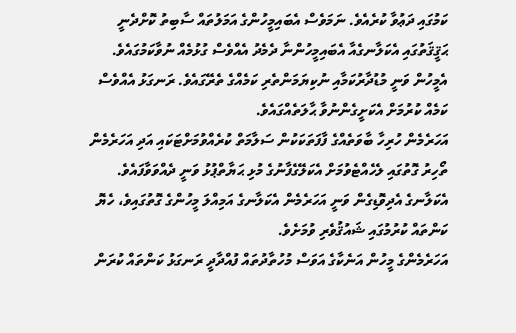ކަމުގައި ދަޢުވާ ކުރެއެވެ. ނަމަވެސް އެބައިމީހުންގެ އަމަލުތައް ސާބިތު ކޮށްދެނީ ޙަޤީޤަތުގައި އެކަލާނގެއާ އެބައިމީހުންނާ ދެމެދު އެއްވެސް ގުޅުމެއް ނުވާކަމުގައެވެ. އެމީހުން ވަނީ މުޑުދާރުކަމާއި ނުކިޔަމަންތެރި ކަމެއްގެ ތެރޭގައެވެ. ރަނގަޅު އެއްވެސް ކަމެއް ކުރުމަށް އެކަށީގެންނުވާ ޙާލަތެއްގައެވެ.
އަހަރެމެން ހުރިހާ ބާވަތެއްގެ ފާފަތަކަކުން ސަލާމަތް ކުރެއްވުމަށްޓަކައި އަދި އަހަރެމެން ތޯހިރު ގޮތުގައި ލެހެއްޓެވުމަށް އެކަލޭގެފާނުގެ މުޅި ޙަޔާތްޕުޅު ވަނީ ދެއްވަވާފައެވެ. އެކަލާނގެ އެދިވޮޑިގެން ވަނީ އަހަރެމެން އެކަލާނގެ އަމިއްލަ މީހުންގެ ގޮތުގައިވެ، ހެޔޮ ކަންތައް ކުރުމުގައި ޝައުޤުވެރި ވުމަށެވެ.
އަހަރެމެންގެ މީހުން އަނެކާގެ އަވަސް މުހުތާދުތައް ފުއްދާދީ ރަނގަޅު ކަންތައް ކުރަން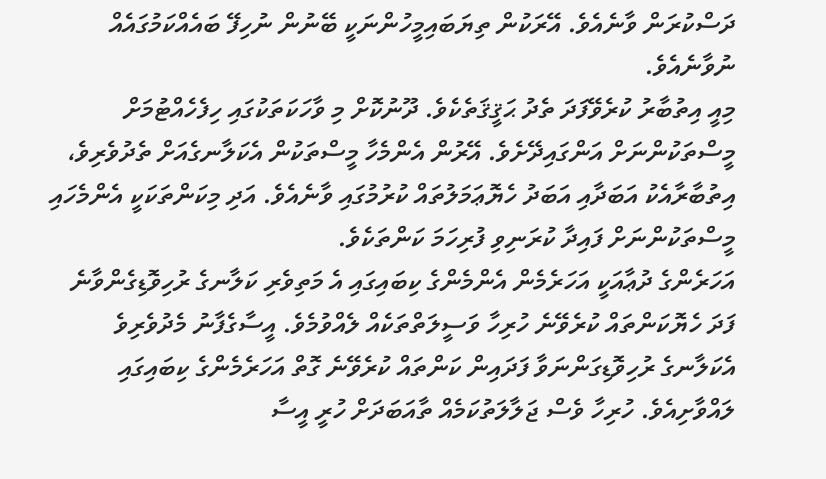ދަސްކުރަން ވާނެއެވެ. އޭރަކުން ތިޔަބައިމީހުންނަކީ ބޭނުން ނުހިފޭ ބައެއްކަމުގައެއް ނުވާނެއެވެ.
މިއީ އިތުބާރު ކުރެވޭފަދަ ތެދު ޙަޤީޤަތެކެވެ. ދޫނުކޮށް މި ވާހަކަތަކުގައި ހިފެހެއްޓުމަށް މީސްތަކުންނަށް އަންގައިދޭށެވެ. އޭރުން އެންމެހާ މީސްތަކުން އެކަލާނގެއަށް ތެދުވެރިވެ، އިތުބާރާއެކު އަބަދާއި އަބަދު ހެޔޮޢަމަލުތައް ކުރުމުގައި ވާނެއެވެ. އަދި މިކަންތަކަކީ އެންމެހައި މީސްތަކުންނަށް ފައިދާ ކުރަނިވި ފުރިހަމަ ކަންތަކެވެ.
އަހަރެންގެ ދުޢާއަކީ އަހަރެމެން އެންމެންގެ ކިބައިގައި އެ މަތިވެރި ކަލާނގެ ރުހިވޮޑިގެންވާނެ ފަދަ ހެޔޮކަންތައް ކުރެވޭނެ ހުރިހާ ވަސީލަތްތަކެއް ލެއްވުމެވެ. އީސާގެފާނު މެދުވެރިވެ އެކަލާނގެ ރުހިވޮޑިގަންނަވާ ފަދައިން ކަންތައް ކުރެވޭނެ ގޮތް އަހަރެމެންގެ ކިބައިގައި ލައްވާށިއެވެ. ހުރިހާ ވެސް ޖަލާލަތުކަމެއް ތާއަބަދަށް ހުރީ އީސާ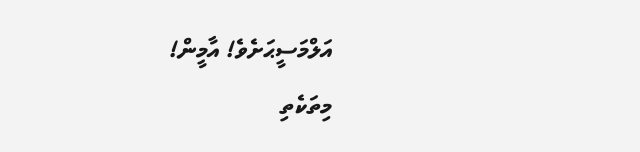އަލްމަސީޙަށެވެ! އާމީން!
މިތަކެތި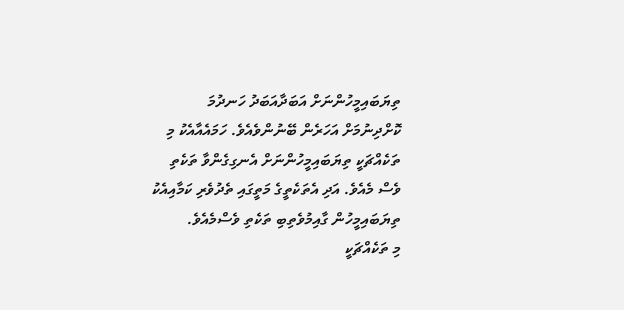ތިޔަބައިމީހުންނަށް އަބަދާއަބަދު ހަނދުމަ ކޮށްދިނުމަށް އަހަރެން ބޭނުންވެއެވެ. ހަމައެއާއެކު މި ތަކެއްޗަކީ ތިޔަބައިމީހުންނަށް އެނގިގެންވާ ތަކެތި ވެސް މެއެވެ. އަދި އެތަކެތީގެ މަތީގައި ތެދުވެރި ކަމާއިއެކު ތިޔަބައިމީހުން ގާއިމުވެތިބި ތަކެތި ވެސްމެއެވެ.
މި ތަކެއްޗަކީ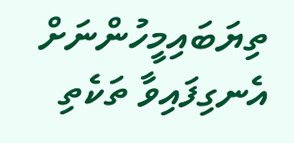ތިޔަބައިމީހުންނަށް އެނގިފައިވާ ތަކެތި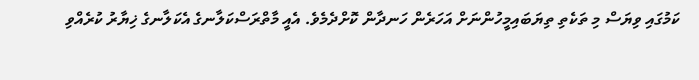ކަމުގައި ވިޔަސް މި ތަކެތި ތިޔަބައިމީހުންނަށް އަހަރެން ހަނދާން ކޮށްދެމެވެ. އެއީ މާތްރަސްކަލާނގެ އެކަލާނގެ ޚިޔާރު ކުރެއްވި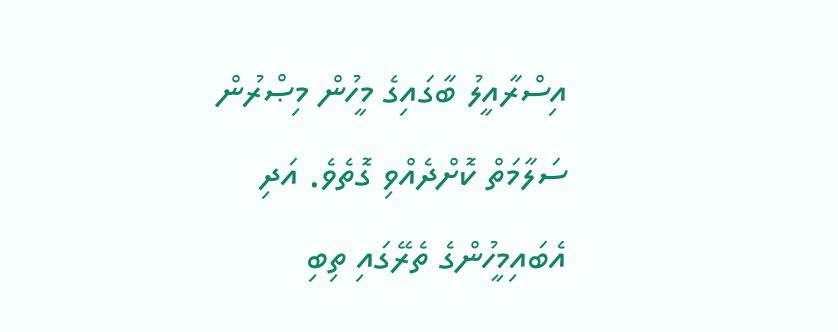އިސްރާއީލު ބާގައިގެ މީހުން މިޞްރުން ސަލާމަތް ކޮށްދެއްވި ގޮތެވެ. އަދި އެބައިމީހުންގެ ތެރޭގައި ތިބި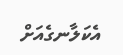އެކަލާނގެއަށް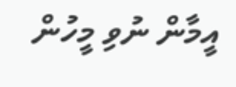އީމާން ނުވި މީހުން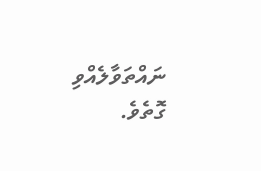ނައްތަވާލެއްވި ގޮތެވެ.